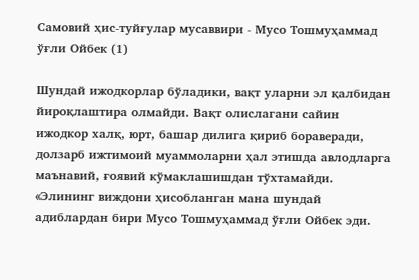Самовий ҳис-туйғулар мусаввири - Мусо Тошмуҳаммад ўғли Ойбек (1)

Шундай ижодкорлар бўладики, вақт уларни эл қалбидан йироқлаштира олмайди. Вақт олислагани сайин ижодкор халқ, юрт, башар дилига қириб бораверади, долзарб ижтимоий муаммоларни ҳал этишда авлодларга маънавий, ғоявий кўмаклашишдан тўхтамайди. «Элининг виждони ҳисобланган мана шундай адиблардан бири Мусо Тошмуҳаммад ўғли Ойбек эди.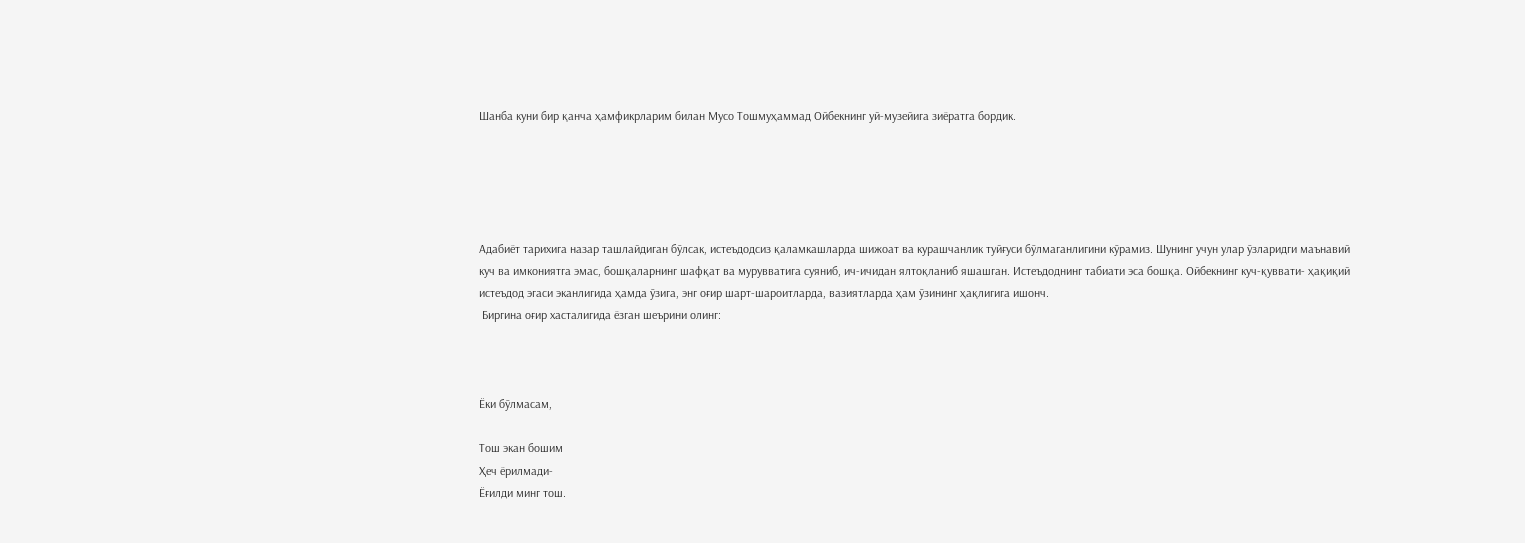Шанба куни бир қанча ҳамфикрларим билан Мусо Тошмуҳаммад Ойбекнинг уй-музейига зиёратга бордик.





Адабиёт тарихига назар ташлайдиган бўлсак, истеъдодсиз қаламкашларда шижоат ва курашчанлик туйғуси бўлмаганлигини кўрамиз. Шунинг учун улар ўзларидги маънавий куч ва имкониятга эмас, бошқаларнинг шафқат ва мурувватига суяниб, ич-ичидан ялтоқланиб яшашган. Истеъдоднинг табиати эса бошқа. Ойбекнинг куч-қуввати- ҳақиқий истеъдод эгаси эканлигида ҳамда ўзига, энг оғир шарт-шароитларда, вазиятларда ҳам ўзининг ҳақлигига ишонч.
 Биргина оғир хасталигида ёзган шеърини олинг:



Ёки бўлмасам,

Тош экан бошим
Ҳеч ёрилмади-
Ёғилди минг тош.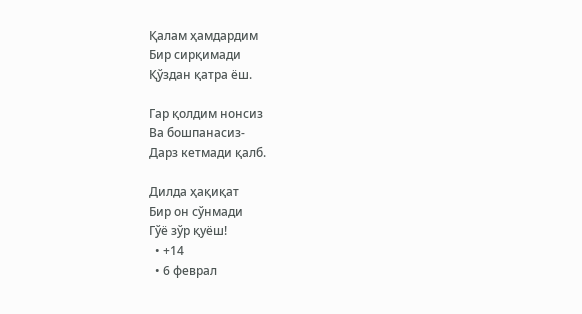Қалам ҳамдардим
Бир сирқимади
Қўздан қатра ёш.

Гар қолдим нонсиз
Ва бошпанасиз-
Дарз кетмади қалб.

Дилда ҳақиқат
Бир он сўнмади
Гўё зўр қуёш!
  • +14
  • 6 феврал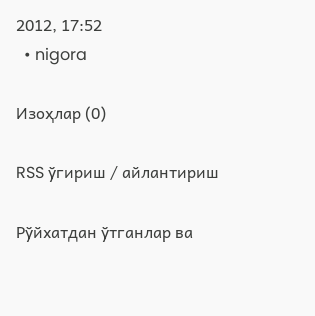2012, 17:52
  • nigora

Изоҳлар (0)

RSS ўгириш / айлантириш

Рўйхатдан ўтганлар ва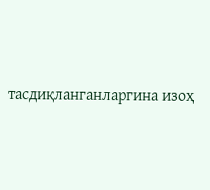тасдиқланганларгина изоҳ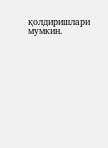қолдиришлари мумкин.